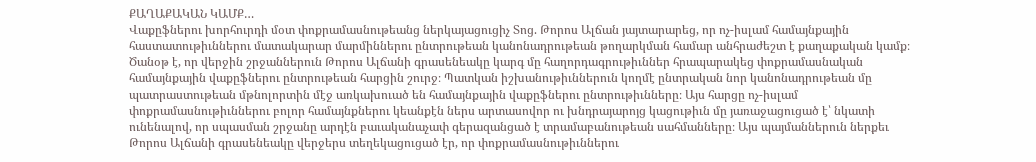ՔԱՂԱՔԱԿԱՆ ԿԱՄՔ…
Վաքըֆներու խորհուրդի մօտ փոքրամասնութեանց ներկայացուցիչ Տոց. Թորոս Ալճան յայտարարեց, որ ոչ-իսլամ համայնքային հաստատութիւններու մատակարար մարմիններու ընտրութեան կանոնադրութեան թողարկման համար անհրաժեշտ է քաղաքական կամք։
Ծանօթ է, որ վերջին շրջաններուն Թորոս Ալճանի գրասենեակը կարգ մը հաղորդագրութիւններ հրապարակեց փոքրամասնական համայնքային վաքըֆներու ընտրութեան հարցին շուրջ։ Պատկան իշխանութիւններուն կողմէ ընտրական նոր կանոնադրութեան մը պատրաստութեան մթնոլորտին մէջ առկախուած են համայնքային վաքըֆներու ընտրութիւնները։ Այս հարցը ոչ-իսլամ փոքրամասնութիւններու բոլոր համայնքներու կեանքէն ներս արտասովոր ու խնդրայարոյց կացութիւն մը յառաջացուցած է՝ նկատի ունենալով, որ սպասման շրջանը արդէն բաւականաչափ գերազանցած է տրամաբանութեան սահմանները։ Այս պայմաններուն ներքեւ Թորոս Ալճանի գրասենեակը վերջերս տեղեկացուցած էր, որ փոքրամասնութիւններու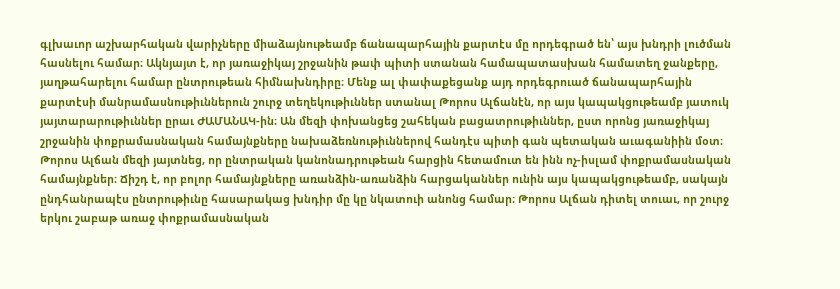գլխաւոր աշխարհական վարիչները միաձայնութեամբ ճանապարհային քարտէս մը որդեգրած են՝ այս խնդրի լուծման հասնելու համար։ Ակնյայտ է, որ յառաջիկայ շրջանին թափ պիտի ստանան համապատասխան համատեղ ջանքերը, յաղթահարելու համար ընտրութեան հիմնախնդիրը։ Մենք ալ փափաքեցանք այդ որդեգրուած ճանապարհային քարտէսի մանրամասնութիւններուն շուրջ տեղեկութիւններ ստանալ Թորոս Ալճանէն, որ այս կապակցութեամբ յատուկ յայտարարութիւններ ըրաւ ԺԱՄԱՆԱԿ-ին։ Ան մեզի փոխանցեց շահեկան բացատրութիւններ, ըստ որոնց յառաջիկայ շրջանին փոքրամասնական համայնքները նախաձեռնութիւններով հանդէս պիտի գան պետական աւագանիին մօտ։
Թորոս Ալճան մեզի յայտնեց, որ ընտրական կանոնադրութեան հարցին հետամուտ են ինն ոչ-իսլամ փոքրամասնական համայնքներ։ Ճիշդ է, որ բոլոր համայնքները առանձին-առանձին հարցականներ ունին այս կապակցութեամբ, սակայն ընդհանրապէս ընտրութիւնը հասարակաց խնդիր մը կը նկատուի անոնց համար։ Թորոս Ալճան դիտել տուաւ, որ շուրջ երկու շաբաթ առաջ փոքրամասնական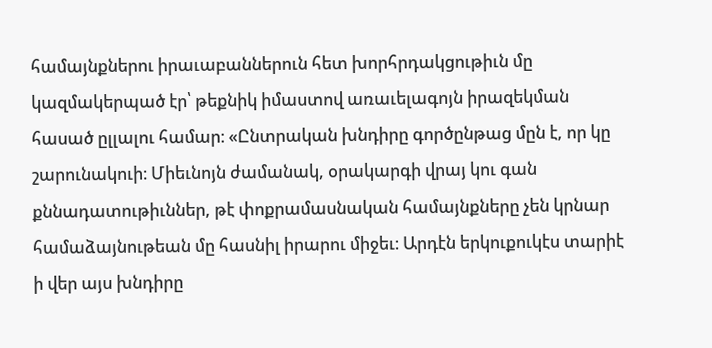համայնքներու իրաւաբաններուն հետ խորհրդակցութիւն մը կազմակերպած էր՝ թեքնիկ իմաստով առաւելագոյն իրազեկման հասած ըլլալու համար։ «Ընտրական խնդիրը գործընթաց մըն է, որ կը շարունակուի։ Միեւնոյն ժամանակ, օրակարգի վրայ կու գան քննադատութիւններ, թէ փոքրամասնական համայնքները չեն կրնար համաձայնութեան մը հասնիլ իրարու միջեւ։ Արդէն երկուքուկէս տարիէ ի վեր այս խնդիրը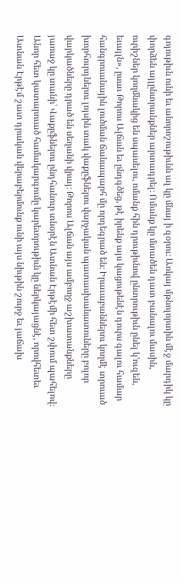գոյութիւն ունի եւ անորոշութիւնն ալ կը մնայ ի զօրու։ Առկայ մթնոլորտին մէջ մարդիկ կը փորձեն այլընտրանքներ արտադրել։ Ոմանք կը մտածեն դատ բանալու մասին, ուրիշներ կողմնակից են սպասելու, ոմանք հին դրութիւնով ընտրութիւն ընել կ՚ուզեն, եւայլն», ըսաւ Թորոս Ալճան եւ ընդգծեց, թէ իրենք այս կացութենէն դուրս գալու համար հանգրուանային լուծման ճանապարհ մը որդեգրած են։ Իրաւաբաններու կողմէ տրուած խորհուրդներու լոյսին տակ վաքըֆներու վարչական պատասխանատուները բոլոր վարկածները դրած են սեղանի վրայ։ Թորոս Ալճան այս ամբողջ աշխատանքները յառաջ կը տանի՝ Վաքըֆներու ընդհանուր տնօրէն Ատնան Էրթէմի հետ շփում պահելով։ Անոր հետ կատարուած համակարգումը կարեւորութիւն կը ներկայացնէ, որովհետեւ Ատնան Էրթէմ շատ դրական վերաբերմունք ունի այս նիւթին շուրջ եւ յաճախ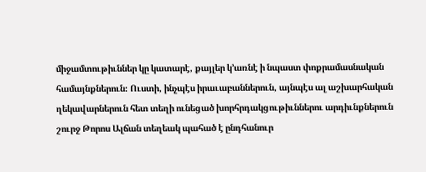միջամտութիւններ կը կատարէ, քայլեր կ՚առնէ ի նպաստ փոքրամասնական համայնքներուն։ Ուստի, ինչպէս իրաւաբաններուն, այնպէս ալ աշխարհական ղեկավարներուն հետ տեղի ունեցած խորհրդակցութիւններու արդիւնքներուն շուրջ Թորոս Ալճան տեղեակ պահած է ընդհանուր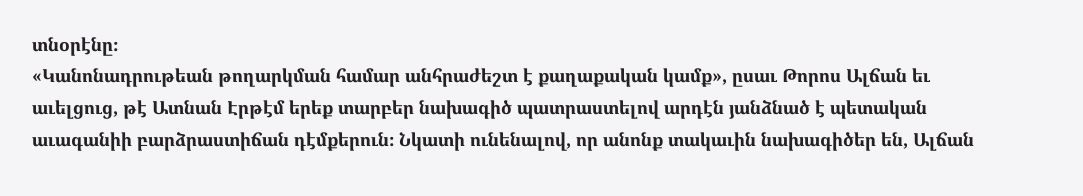տնօրէնը։
«Կանոնադրութեան թողարկման համար անհրաժեշտ է քաղաքական կամք», ըսաւ Թորոս Ալճան եւ աւելցուց, թէ Ատնան Էրթէմ երեք տարբեր նախագիծ պատրաստելով արդէն յանձնած է պետական աւագանիի բարձրաստիճան դէմքերուն։ Նկատի ունենալով, որ անոնք տակաւին նախագիծեր են, Ալճան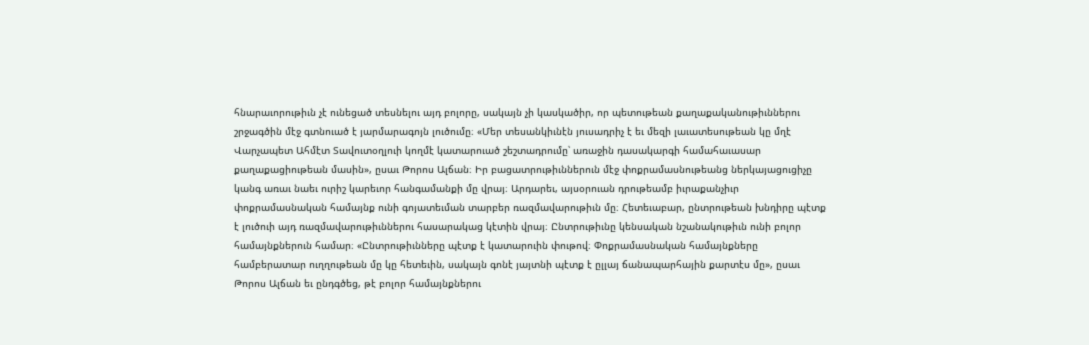հնարաւորութիւն չէ ունեցած տեսնելու այդ բոլորը, սակայն չի կասկածիր, որ պետութեան քաղաքականութիւններու շրջագծին մէջ գտնուած է յարմարագոյն լուծումը։ «Մեր տեսանկիւնէն յուսադրիչ է եւ մեզի լաւատեսութեան կը մղէ Վարչապետ Ահմէտ Տավուտօղլուի կողմէ կատարուած շեշտադրումը՝ առաջին դասակարգի համահաւասար քաղաքացիութեան մասին», ըսաւ Թորոս Ալճան։ Իր բացատրութիւններուն մէջ փոքրամասնութեանց ներկայացուցիչը կանգ առաւ նաեւ ուրիշ կարեւոր հանգամանքի մը վրայ։ Արդարեւ, այսօրուան դրութեամբ իւրաքանչիւր փոքրամասնական համայնք ունի գոյատեւման տարբեր ռազմավարութիւն մը։ Հետեւաբար, ընտրութեան խնդիրը պէտք է լուծուի այդ ռազմավարութիւններու հասարակաց կէտին վրայ։ Ընտրութիւնը կենսական նշանակութիւն ունի բոլոր համայնքներուն համար։ «Ընտրութիւնները պէտք է կատարուին փութով։ Փոքրամասնական համայնքները համբերատար ուղղութեան մը կը հետեւին, սակայն գոնէ յայտնի պէտք է ըլլայ ճանապարհային քարտէս մը», ըսաւ Թորոս Ալճան եւ ընդգծեց, թէ բոլոր համայնքներու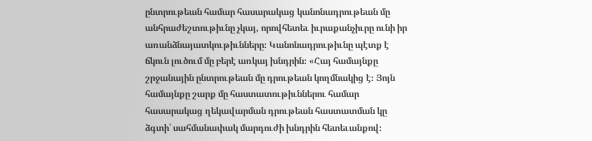ընտրութեան համար հասարակաց կանոնադրութեան մը անհրաժեշտութիւնը չկայ, որովհետեւ իւրաքանչիւրը ունի իր առանձնայատկութիւնները։ Կանոնադրութիւնը պէտք է ճկուն լուծում մը բերէ առկայ խնդրին։ «Հայ համայնքը շրջանային ընտրութեան մը դրութեան կողմնակից է։ Յոյն համայնքը շարք մը հաստատութիւններու համար հասարակաց ղեկավարման դրութեան հաստատման կը ձգտի՝ սահմանափակ մարդուժի խնդրին հետեւանքով։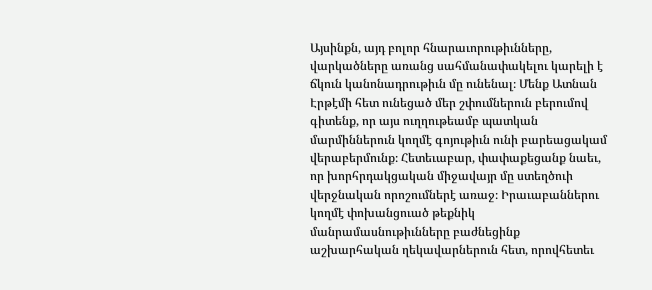Այսինքն, այդ բոլոր հնարաւորութիւնները, վարկածները առանց սահմանափակելու կարելի է ճկուն կանոնադրութիւն մը ունենալ։ Մենք Ատնան Էրթէմի հետ ունեցած մեր շփումներուն բերումով գիտենք, որ այս ուղղութեամբ պատկան մարմիններուն կողմէ գոյութիւն ունի բարեացակամ վերաբերմունք։ Հետեւաբար, փափաքեցանք նաեւ, որ խորհրդակցական միջավայր մը ստեղծուի վերջնական որոշումներէ առաջ։ Իրաւաբաններու կողմէ փոխանցուած թեքնիկ մանրամասնութիւնները բաժնեցինք աշխարհական ղեկավարներուն հետ, որովհետեւ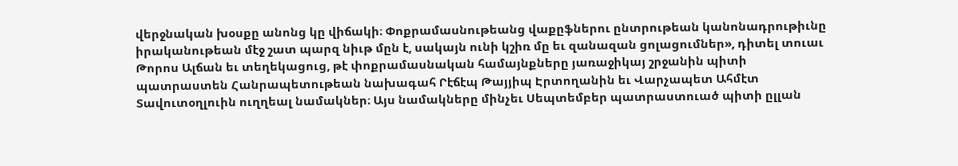վերջնական խօսքը անոնց կը վիճակի։ Փոքրամասնութեանց վաքըֆներու ընտրութեան կանոնադրութիւնը իրականութեան մէջ շատ պարզ նիւթ մըն է, սակայն ունի կշիռ մը եւ զանազան ցոլացումներ», դիտել տուաւ Թորոս Ալճան եւ տեղեկացուց, թէ փոքրամասնական համայնքները յառաջիկայ շրջանին պիտի պատրաստեն Հանրապետութեան նախագահ Րէճէպ Թայյիպ Էրտողանին եւ Վարչապետ Ահմէտ Տավուտօղլուին ուղղեալ նամակներ։ Այս նամակները մինչեւ Սեպտեմբեր պատրաստուած պիտի ըլլան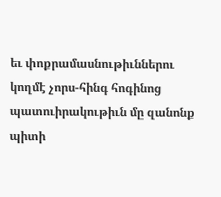եւ փոքրամասնութիւններու կողմէ չորս-հինգ հոգինոց պատուիրակութիւն մը զանոնք պիտի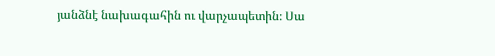յանձնէ նախագահին ու վարչապետին։ Սա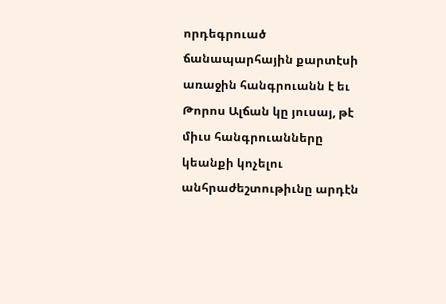որդեգրուած ճանապարհային քարտէսի առաջին հանգրուանն է եւ Թորոս Ալճան կը յուսայ, թէ միւս հանգրուանները կեանքի կոչելու անհրաժեշտութիւնը արդէն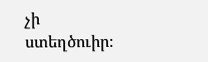չի ստեղծուիր։